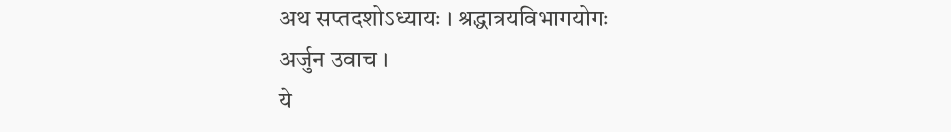अथ सप्तदशोऽध्यायः । श्रद्धात्रयविभागयोगः
अर्जुन उवाच ।
ये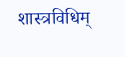शास्त्रविधिम्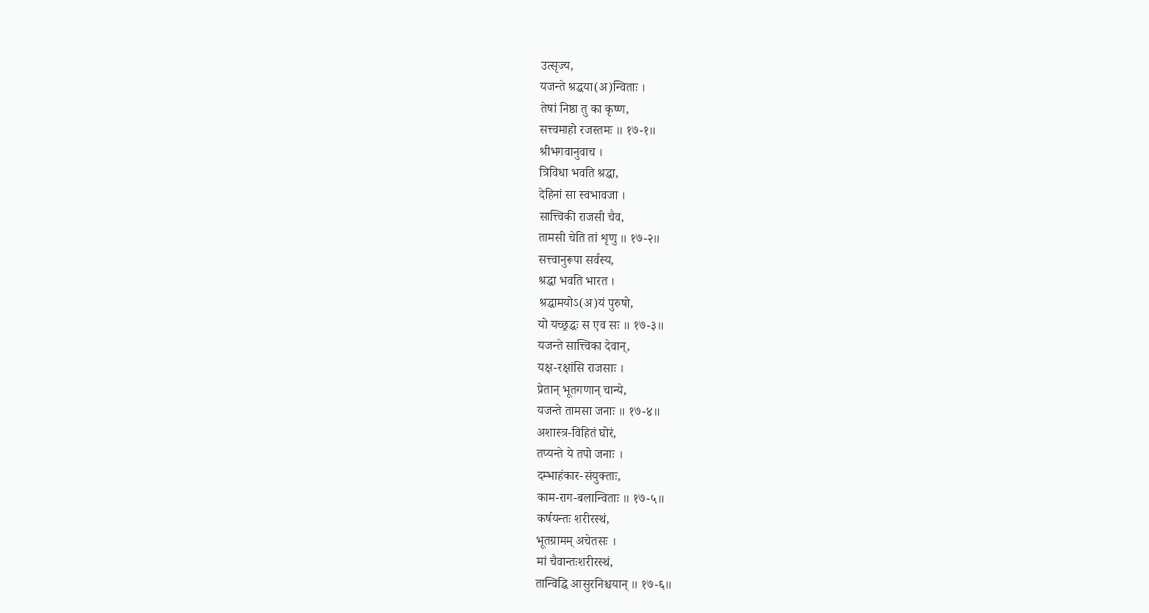उत्सृज्य,
यजन्ते श्रद्धया(अ)न्विताः ।
तेषां निष्ठा तु का कृष्ण,
सत्त्वमाहो रजस्तमः ॥ १७-१॥
श्रीभगवानुवाच ।
त्रिविधा भवति श्रद्धा,
देहिनां सा स्वभावजा ।
सात्त्विकी राजसी चैव,
तामसी चेति तां शृणु ॥ १७-२॥
सत्त्वानुरूपा सर्वस्य,
श्रद्धा भवति भारत ।
श्रद्धामयोऽ(अ)यं पुरुषो,
यो यच्छ्रद्धः स एव सः ॥ १७-३॥
यजन्ते सात्त्विका देवान्,
यक्ष-रक्षांसि राजसाः ।
प्रेतान् भूतगणान् चान्ये,
यजन्ते तामसा जनाः ॥ १७-४॥
अशास्त्र-विहितं घोरं,
तप्यन्ते ये तपो जनाः ।
दम्भाहंकार-संयुक्ताः,
काम-राग-बलान्विताः ॥ १७-५॥
कर्षयन्तः शरीरस्थं,
भूतग्रामम् अचेतसः ।
मां चैवान्तःशरीरस्थं,
तान्विद्धि आसुरनिश्चयान् ॥ १७-६॥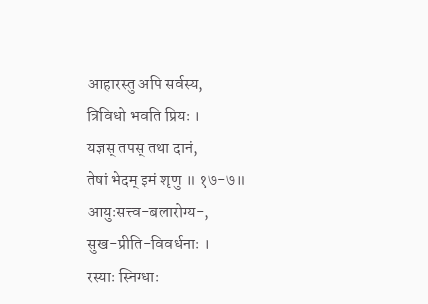आहारस्तु अपि सर्वस्य,
त्रिविधो भवति प्रियः ।
यज्ञस् तपस् तथा दानं,
तेषां भेदम् इमं शृणु ॥ १७-७॥
आयुःसत्त्व-बलारोग्य-,
सुख-प्रीति-विवर्धनाः ।
रस्याः स्निग्धाः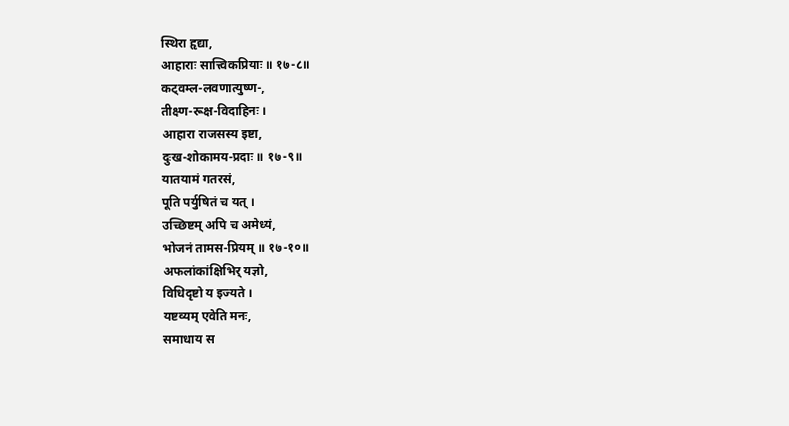स्थिरा हृद्या,
आहाराः सात्त्विकप्रियाः ॥ १७-८॥
कट्वम्ल-लवणात्युष्ण-,
तीक्ष्ण-रूक्ष-विदाहिनः ।
आहारा राजसस्य इष्टा,
दुःख-शोकामय-प्रदाः ॥ १७-९॥
यातयामं गतरसं,
पूति पर्युषितं च यत् ।
उच्छिष्टम् अपि च अमेध्यं,
भोजनं तामस-प्रियम् ॥ १७-१०॥
अफलांकांक्षिभिर् यज्ञो,
विधिदृष्टो य इज्यते ।
यष्टव्यम् एवेति मनः,
समाधाय स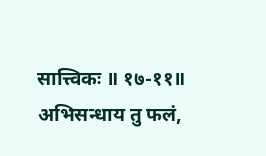सात्त्विकः ॥ १७-११॥
अभिसन्धाय तु फलं,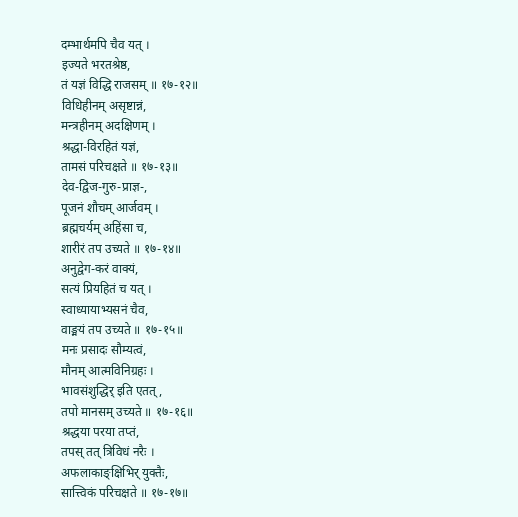दम्भार्थमपि चैव यत् ।
इज्यते भरतश्रेष्ठ,
तं यज्ञं विद्धि राजसम् ॥ १७-१२॥
विधिहीनम् असृष्टान्नं,
मन्त्रहीनम् अदक्षिणम् ।
श्रद्धा-विरहितं यज्ञं,
तामसं परिचक्षते ॥ १७-१३॥
देव-द्विज-गुरु-प्राज्ञ-,
पूजनं शौचम् आर्जवम् ।
ब्रह्मचर्यम् अहिंसा च,
शारीरं तप उच्यते ॥ १७-१४॥
अनुद्वेग-करं वाक्यं,
सत्यं प्रियहितं च यत् ।
स्वाध्यायाभ्यसनं चैव,
वाङ्मयं तप उच्यते ॥ १७-१५॥
मनः प्रसादः सौम्यत्वं,
मौनम् आत्मविनिग्रहः ।
भावसंशुद्धिर् इति एतत्,
तपो मानसम् उच्यते ॥ १७-१६॥
श्रद्धया परया तप्तं,
तपस् तत् त्रिविधं नरैः ।
अफलाकाङ्क्षिभिर् युक्तैः,
सात्त्विकं परिचक्षते ॥ १७-१७॥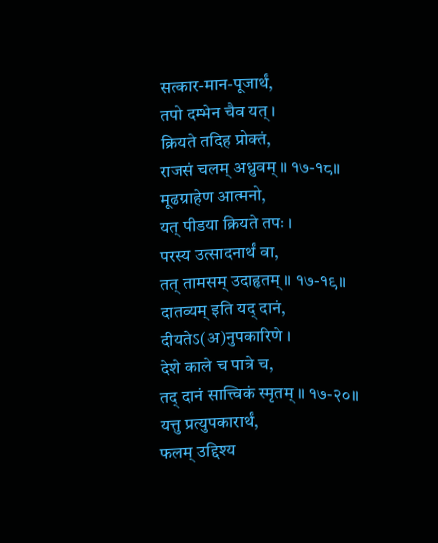सत्कार-मान-पूजार्थं,
तपो दम्भेन चैव यत् ।
क्रियते तदिह प्रोक्तं,
राजसं चलम् अध्रुवम् ॥ १७-१८॥
मूढग्राहेण आत्मनो,
यत् पीडया क्रियते तपः ।
परस्य उत्सादनार्थं वा,
तत् तामसम् उदाहृतम् ॥ १७-१९॥
दातव्यम् इति यद् दानं,
दीयतेऽ(अ)नुपकारिणे ।
देशे काले च पात्रे च,
तद् दानं सात्त्विकं स्मृतम् ॥ १७-२०॥
यत्तु प्रत्युपकारार्थं,
फलम् उद्दिश्य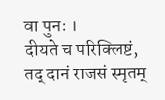वा पुनः ।
दीयते च परिक्लिष्टं,
तद् दानं राजसं स्मृतम्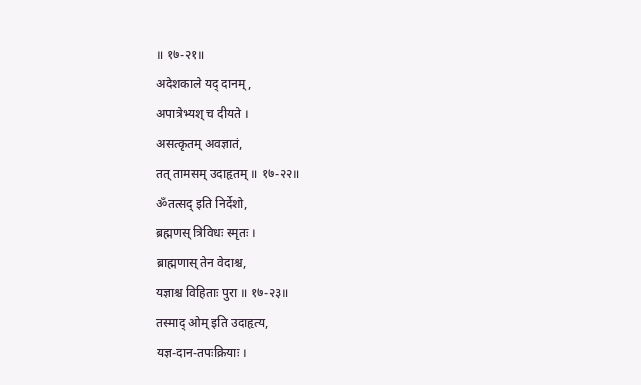॥ १७-२१॥
अदेशकाले यद् दानम्,
अपात्रेभ्यश् च दीयते ।
असत्कृतम् अवज्ञातं,
तत् तामसम् उदाहृतम् ॥ १७-२२॥
ॐतत्सद् इति निर्देशो,
ब्रह्मणस् त्रिविधः स्मृतः ।
ब्राह्मणास् तेन वेदाश्च,
यज्ञाश्च विहिताः पुरा ॥ १७-२३॥
तस्माद् ओम् इति उदाहृत्य,
यज्ञ-दान-तपःक्रियाः ।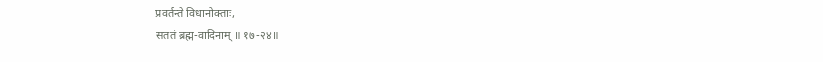प्रवर्तन्ते विधानोक्ताः,
सततं ब्रह्म-वादिनाम् ॥ १७-२४॥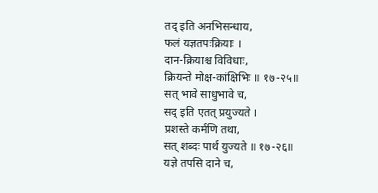तद् इति अनभिसन्धाय,
फलं यज्ञतपःक्रियाः ।
दान-क्रियाश्च विविधाः,
क्रियन्ते मोक्ष-कांक्षिभिः ॥ १७-२५॥
सत् भावे साधुभावे च,
सद् इति एतत् प्रयुज्यते ।
प्रशस्ते कर्मणि तथा,
सत् शब्दः पार्थ युज्यते ॥ १७-२६॥
यज्ञे तपसि दाने च,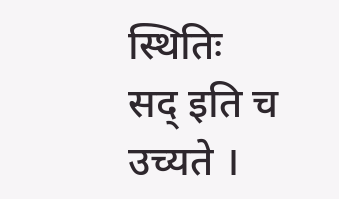स्थितिः सद् इति च उच्यते ।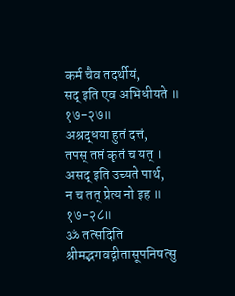कर्म चैव तदर्थीयं,
सद् इति एव अभिधीयते ॥ १७-२७॥
अश्रद्धया हुतं दत्तं,
तपस् तप्तं कृतं च यत् ।
असद् इति उच्यते पार्थ,
न च तत् प्रेत्य नो इह ॥ १७-२८॥
ॐ तत्सदिति श्रीमद्भगवद्गीतासूपनिषत्सु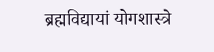ब्रह्मविद्यायां योगशास्त्रे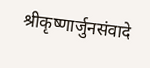श्रीकृष्णार्जुनसंवादे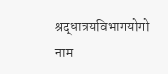श्रद्धात्रयविभागयोगो नाम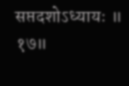सप्तदशोऽध्यायः ॥ १७॥